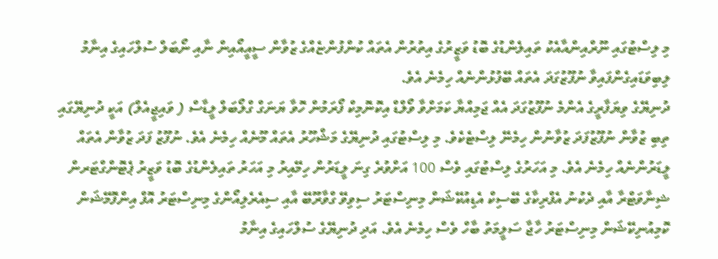މި ލިސްޓުގައި ނޫރްއިންއާއެކު ތައިލެންޑުގެ ބޮޑު ވަޒީރުގެ އިތުރުން އެތައް ކުންފުންޏެއްގެ ޒުވާން ސީއީއޯއިން ނާއި ނޯބަލް ސުލްހައިގެ އިނާމު ލިބިވަޑައިގެންފައިވާ ނުފޫޒުގަދަ އެތައް ބޭފުޅުންނެއް ހިމެނެ އެވެ.
ދުނިޔޭގެ ވިޔަފާރީގެ އެންމެ ނުފޫޒުގަދަ އެއް ޖަމިއްޔާ ކަމަށްވާ ވޯލްޑް އިކޮނޮމިކް ފޯރަމުން ހޮވާ ޔަނަގް ގްލޯބަލް ލީޑާސް ( ވައިޖީއެލް) އަކީ ދުނިޔޭގައި ތިބި ޒުވާން ނުފޫޒުފަދަ ޒުވާނުން ހިމެނޭ ލިސްޓެކެވެ. މި ލިސްޓުގައި ދުނިޔޭގެ މަޝްހޫރު އެތައް މޫނެއް ހިމެނެ އެވެ. ނުފޫޒު ފަދަ ޒުވާން އެތައް ލީޑަރުންނެއް ހިމެނެ އެވެ. މި އަހަރުގެ ލިސްޓުގައި ވެސް 100 އަށްވުރެ ގިނަ ލީޑަރުން ހިމޭއިރު މި އަހަރު ތައިލެންޑުގެ ބޮޑު ވަޒީރު ޕެޓޮންގްޓަރން ޝިނާވަޓްރާ އާއި ދެކުނު އެފްރިކާގެ ބޭސިކް އެޑިއުކޭޝަން މިނިސްޓަރު ސިވިވޭ ގްވާރޫބޭ އާއި ސިއެރެލިއޯންގެ މިނިސްޓަރު އޮފް އިންފޮމޭޝަން ކޮމިއުނިކޭޝަން މިނިސްޓަރު ހާޖާ ސަލީމަތު ބާހް ވެސް ހިމެނެ އެވެ. އަދި ދުނިޔޭގެ ސުލްހައިގެ އިނާމު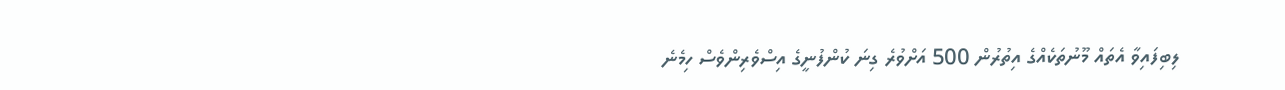ލިބިފައިވާ އެތައް މޫނުތަކެއްގެ އިތުރުން 500 އަށްވުރެ ގިނަ ކުންފުނީގެ އިސްވެރިންވެސް ހިމެނެ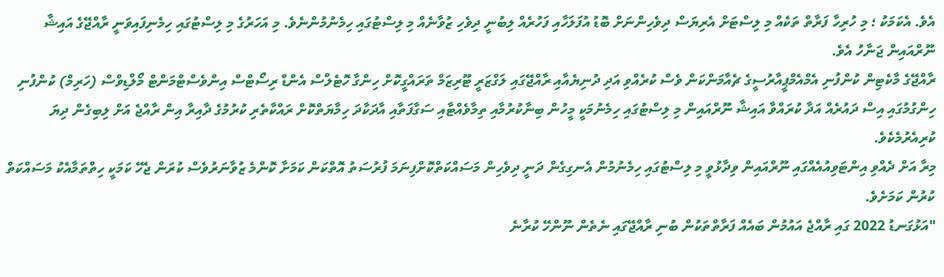އެވެ. އެކަމަކު ؛ މި ހުރިހާ ފަރާތް ތަކެއް މި ލިސްޓަށް އެރިޔަސް ދިވެހިންނަށް ބޮޑު އުފަލަހާއި ފަހުރެއް ލިބުނީ ދިވެހި ޒުވާނެއް މި ލިސްޓުގައި ހިމެނުމުންނެވެ. މި އަހަރުގެ މި ލިސްޓުގައި ހިމެނިފައިވަނީ ރާއްޖޭގެ އައިޝާ ނޫރްއައިން ޖަނާހު އެވެ.
ރާއްޖޭގެ މާކެޓިން ކުންފުނި އެމްއެމްޕީއާރުސީގެ ޗެއާމަންކަން ވެސް ކުރެއްވި އަދި ދުނިޔެއާއި ރާއްޖޭގައި ލަގްޒަރީ ޓޫރިޒަމް ތަރައްގީކޮށް ހިންގާ ހޮޓެލްސް އެންޑް ރިސޯޓްސް އިންވެސްޓްމަންޓް މޯލްޑިވްސް (ހަރިމް) ކުންފުނި ހިންގުމުގައި އިސް ދައުރެއް އަދާ ކުރައްވާ އައިޝާ ނޫރްއައިން މި ލިސްޓުގައި ހިމެނުމަކީ މީހުން ބިނާކުރުމާއި ތިމާވެއްޓާއި ސަގާފަތާއި އާދަކާދަ ހިމާޔަތްކޮށް ރައްކާތެރި ކުރުމުގެ ދާއިރާ އިން ރާއްޖެ އަށް ލިބިގެން ދިޔަ ކުރިއެރުމެކެވެ.
މިރާ އަށް ދެއްވި އިންޓަވިއުއެއްގައި ނޫރްއައިން ވިދާޅުވީ މި ލިސްޓުގައި ހިމެނުމުން އެނގިގެން ދަނީ ދިވެހިން މަސައްކަތްކޮށްފިނަމަ ފުރުސަތު އޮތްކަން ކަމަށާ ކޮންމެ ޒުވާނަރުވެސް ކުރަން ޖެހޭ ކަމަކީ ހިތްތަމާއެކު މަސައްކަތް ކުރުން ކަމަށެވެ.
"އަޅުގަނޑު 2022 ގައި ރާއްޖެ އައުމުން ބައެއް ފަރާތްތަކުން ބުނި ރާއްޖޭގައި ނެތެން ނޫންހޭ ކުރާނެ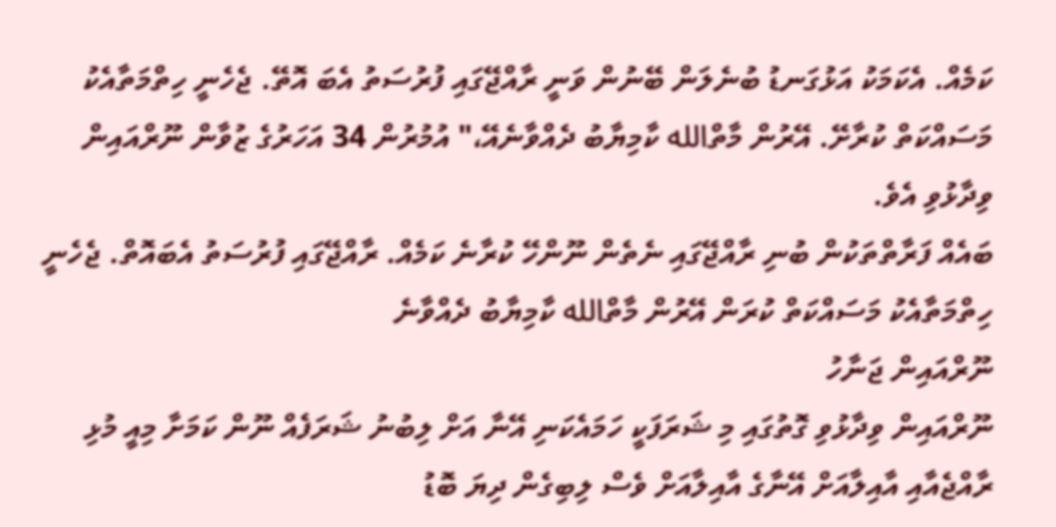ކަމެއް. އެކަމަކު އަޅުގަނޑު ބުނެލަން ބޭނުން ވަނީ ރާއްޖޭގައި ފުރުސަތު އެބަ އޮތޭ. ޖެހެނީ ހިތްމަތާއެކު މަސައްކަތް ކުރާށޭ. އޭރުން މާތްالله ކާމިޔާބު ދެއްވާނެއޭ،" އުމުރުން 34 އަހަރުގެ ޒުވާން ނޫރްއައިން ވިދާޅުވި އެވެ.
ބައެއް ފަރާތްތަކުން ބުނި ރާއްޖޭގައި ނެތެން ނޫންހޭ ކުރާނެ ކަމެއް. ރާއްޖޭގައި ފުރުސަތު އެބައޮތް. ޖެހެނީ ހިތްމަތާއެކު މަސައްކަތް ކުރަން އޭރުން މާތްالله ކާމިޔާބު ދެއްވާނެ
ނޫރްއައިން ޖަނާހު
ނޫރްއައިން ވިދާޅުވި ގޮތުގައި މި ޝަރަފަކީ ހަމައެކަނި އޭނާ އަށް ލިބުނު ޝަރަފެއް ނޫން ކަމަށާ މިއީ މުޅި ރާއްޖެއާއި އާއިލާއަށް އޭނާގެ އާއިލާއަށް ވެސް ލިބިގެން ދިޔަ ބޮޑު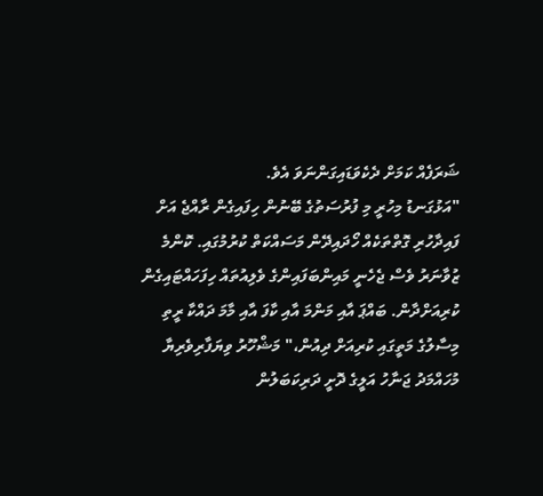ޝަރަފެއް ކަމަށް ދެކެވަޑައިގަންނަވަ އެވެ.
"އަޅުގަނޑު މިހުރީ މި ފުރުސަތުގެ ބޭނުން ހިފައިގެން ރާއްޖެ އަށް ފައިދާހުރި ގޮތްތަކެއް ހޯދައިދޭން މަސައްކަތް ކުރުމުގައި. ކޮންމެ ޒުވާނަރު ވެސް ޖެހެނީ މައިންބަފައިންގެ ވެލިއުތައް ހިފަހައްޓައިގެން ކުރިއަށްދާން. ބައްޕަ އާއި މަންމަ އާއި ކާފަ އާއި މާމަ ދައްކާ ރީތި މިސާލުގެ މަތީގައި ކުރިއަށް ދިއުން،" މަޝްހޫރު ވިޔަފާރިވެރިޔާ މުހައްމަދު ޖަނާހު އަލީގެ ދޮށީ ދަރިކަބަލުން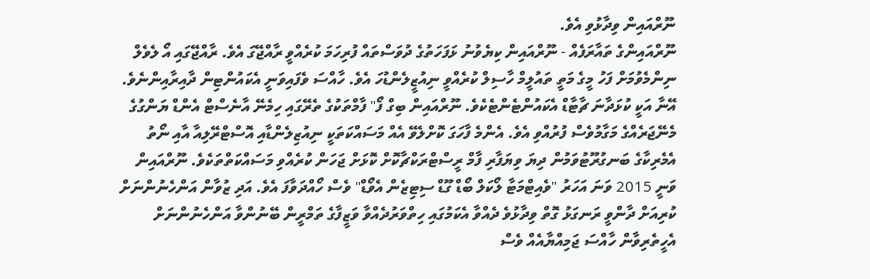ނޫރްއައިން ވިދާޅުވި އެވެ.
ނޫރްއައިންގެ ތައާރަފެއް - ނޫރްއައިން ކިޔެވުނު ޅަފަހަތުގެ ދުވަސްތައް ފުރިހަމަ ކުރެއްވީ ރާއްޖޭގަ އެވެ. ރާއްޖޭގައި އޯ ލެވެލް ނިންމެވުމަށް ފަހު މީގެ މަތީ ތައުލީމް ހާސިލް ކުރެއްވީ ނިއުޒީލެންޑުހަ އެވެ. ހާއްސަ ވެފައިވަނީ އެކައުންޓިން ދާއިރާއިންނެވެ. އޭނާ އަކީ ކުޅަދާނަ ޗާޓާޑް އެކައުންޓެންޓެކެވެ. ނޫރްއައިން ބިގް ފޯ" ފާމްތަކުގެ ތެރޭގައި ހިމެނޭ އާނެސްޓް އެންޑް ޔަންގުގެ މެނޭޖަރެއްގެ މަގާމުވެސް ފުރުއްވި އެވެ. އެންމެ ފާހަގަ ކޮށްލެވޭ އެއް މަސައްކަތަކީ ނިއުޒިލެންޑާއި އޮސްޓްރޭލިއާ އާއި ނޯތު އެމެރިކާގެ ބަނގުރޫޓުވަމުން ދިޔަ ވިޔަފާރި ފާމް ރީސްޓްރަކްޗާކޮށް ކޮޅަށް ޖަހަން ކުރެއްވި މަސައްކަތްތަކެވެ. ނޫރްއައިން ވަނީ 2015 ވަނަ އަހަރު "ވެއިޓްމަޓާ ލޯކަލް ބޯޑް ގޫޑް ސިޓިޒެން އެވޯޑް" ވެސް ހޯއްދަވާފަ އެވެ. އަދި ޒުވާން އަންހެނުންނަށް ކުރިއަށް ދާންވީ ރަނގަޅު ގޮތް ވިދާޅުވެ ދެއްވާ އެކަމުގައި ހިތްވަރުދެއްވާ ވަޒީފާގެ ތަމްރީން ބޭނުންވާ އަންހެނުންނަށް އެހީތެރިވާން ހާއްސަ ޖަމިއްޔާއެއް ވެސް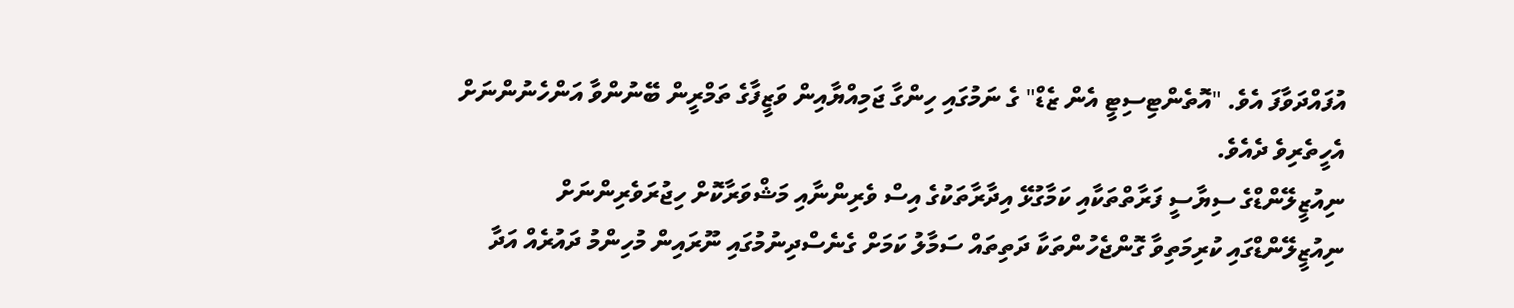އުފައްދަވާފަ އެވެ. "އޮތެންޓިސިޓީ އެން ޒެޑް" ގެ ނަމުގައި ހިންގާ ޖަމިއްޔާއިން ވަޒީފާގެ ތަމްރީން ބޭނުންވާ އަންހެނުންނަށް އެހީތެރިވެ ދެއެވެ.
ނިއުޒީލޭންޑްގެ ސިޔާސީ ފަރާތްތަކާއި ކަމާގުޅޭ އިދާރާތަކުގެ އިސް ވެރިންނާއި މަޝްވަރާކޮށް ހިޖުރަވެރިންނަށް ނިއުޒީލޭންޑްގައި ކުރިމަތިވާ ގޮންޖެހުންތަކާ ދަތިތައް ސަމާލު ކަމަށް ގެނެސްދިނުމުގައި ނޫރައިން މުހިންމު ދައުރެއް އަދާ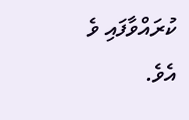ކުރައްވާފައި ވެ އެވެ.